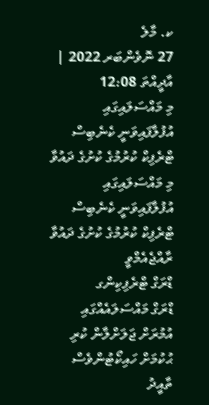ކ. މާލެ
27 ނޮވެންބަރ 2022 | އާދީއްތަ 12:08
މި މައްސަލައިގައި އުފުލާފައިވަނީ ކެނެބިސް ޓްރެފިކް ކުރުމުގެ ކުށުގެ ދައުވާ
މި މައްސަލައިގައި އުފުލާފައިވަނީ ކެނެބިސް ޓްރެފިކް ކުރުމުގެ ކުށުގެ ދައުވާ
ރާއްޖެއެމްވީ
ޑްރަގް ޓްރެފިކިންގ
ޑްރަގް މައްސަލައެއްގައި އުމުރަށް ޖަލަށްލާން ކުރި ޙުކުމަށް ހައިކޯޓުންވެސް ތާއީދު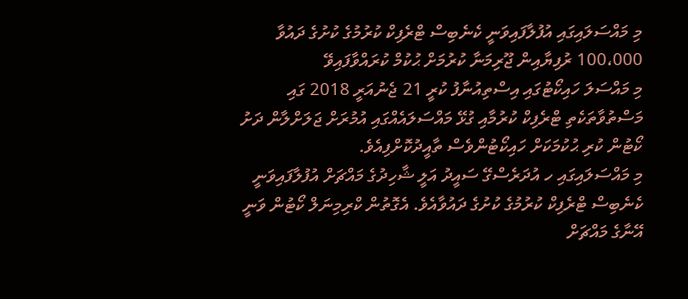މި މައްސަލައިގައި އުފުލާފައިވަނީ ކެނެބިސް ޓްރެފިކް ކުރުމުގެ ކުށުގެ ދައުވާ
100،000 ރުފިޔާއިން ޖޫރިމަނާ ކުރުމަށް ޙުކުމް ކުރައްވާފައިވޭ
މި މައްސަލަ ހައިކޯޓުގައި އިސްތިއުނާފު ކުރީ 21 ޖެނުއަރީ 2018 ގައި
މަސްތުވާތަކެތި ޓްރެފިކް ކުރުމާއި ގުޅޭ މައްސަލައެއްގައި އުމުރަށް ޖަލަށްލާން ދަށު ކޯޓުން ކުރި ޙުކުމަކަށް ހައިކޯޓުންވެސް ތާއީދުކޮށްފިއެވެ.
މި މައްސަލައިގައި ހ އުދަރެސްގޭ ސައީދު އަލީ ޝާހިދުގެ މައްޗަށް އުފުލާފައިވަނީ ކެނެބިސް ޓްރެފިކް ކުރުމުގެ ކުށުގެ ދައުވާއެވެ. އެގޮތުން ކްރިމިނަލް ކޯޓުން ވަނީ އޭނާގެ މައްޗަށް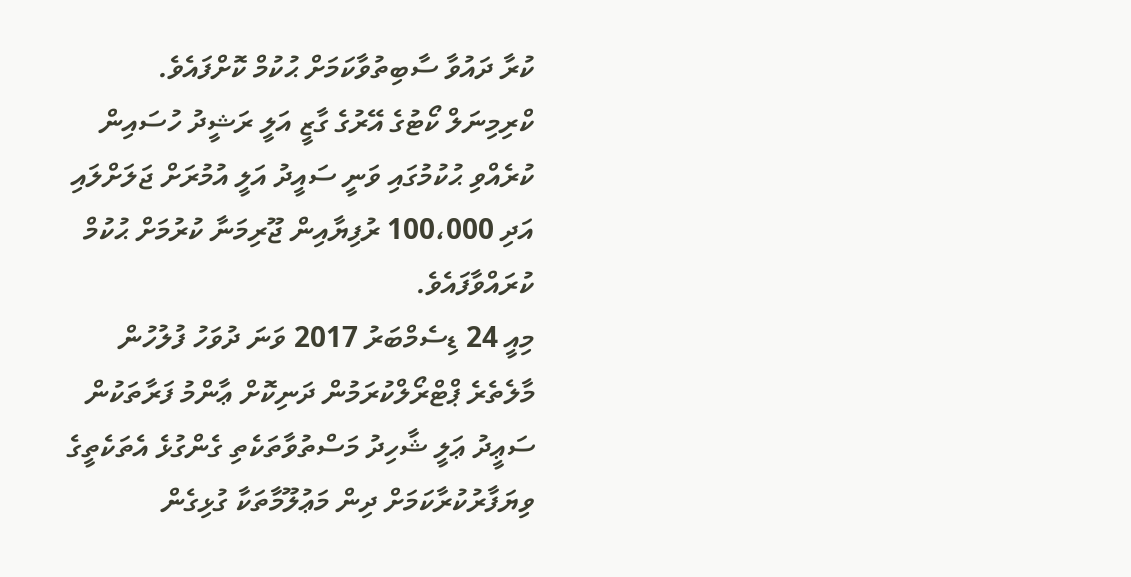ކުރާ ދައުވާ ސާބިތުވާކަމަށް ޙުކުމް ކޮށްފައެވެ.
ކްރިމިނަލް ކޯޓުގެ އޭރުގެ ގާޒީ އަލީ ރަޝީދު ހުސައިން ކުރެއްވި ޙުކުމުގައި ވަނީ ސައީދު އަލީ އުމުރަށް ޖަލަށްލައި އަދި 100،000 ރުފިޔާއިން ޖޫރިމަނާ ކުރުމަށް ޙުކުމް ކުރައްވާފައެވެ.
މިއީ 24 ޑިސެމްބަރު 2017 ވަނަ ދުވަހު ފުލުހުން މާލެތެރެ ޕްޓްރޯލްކުރަމުން ދަނިކޮށް ޢާންމު ފަރާތަކުން ސަޢީދު ޢަލީ ޝާހިދު މަސްތުވާތަކެތި ގެންގުޅެ އެތަކެތީގެ ވިޔަފާރުކުރާކަމަށް ދިން މަޢުލޫމާތަކާ ގުޅިގެން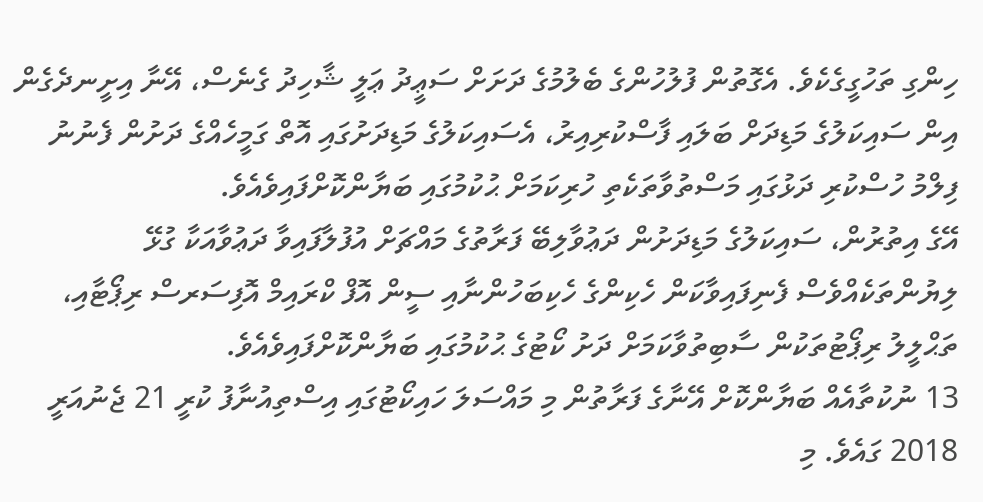ހިންގި ތަހުގީގެކެވެ. އެގޮތުން ފުލުހުންގެ ބެލުމުގެ ދަށަށް ސަޢީދު ޢަލީ ޝާހިދު ގެނެސް، އޭނާ އިށީނދެގެން އިން ސައިކަލުގެ މަޑިދަށް ބަލައި ފާސްކުރިއިރު، އެސައިކަލުގެ މަޑިދަށުގައި އޮތް ގަމީހެއްގެ ދަށުން ފެނުނު ފިލްމު ހުސްކުރި ދަޅުގައި މަސްތުވާތަކެތި ހުރިކަމަށް ޙުކުމުގައި ބަޔާންކޮށްފައިވެއެވެ.
އޭގެ އިތުރުން، ސައިކަލުގެ މަޑިދަށުން ދަޢުވާލިބޭ ފަރާތުގެ މައްޗަށް އުފުލާފައިވާ ދަޢުވާއަކާ ގުޅޭ ލިޔުންތަކެއްވެސް ފެނިފައިވާކަން ހެކިންގެ ހެކިބަހުންނާއި ސީން އޮފް ކްރައިމް އޮފިސަރސް ރިޕޯޓާއި، ތަޙްލީލު ރިޕޯޓުތަކުން ސާބިތުވާކަމަށް ދަށު ކޯޓުގެ ޙުކުމުގައި ބަޔާންކޮށްފައިވެއެވެ.
13 ނުކުތާއެއް ބަޔާންކޮށް އޭނާގެ ފަރާތުން މި މައްސަލަ ހައިކޯޓުގައި އިސްތިއުނާފު ކުރީ 21 ޖެނުއަރީ 2018 ގައެވެ. މި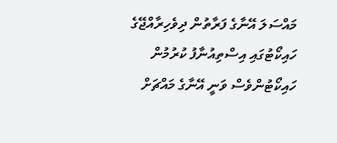މައްސަލަ އޭނާގެ ފަރާތުން ދިވެހިރާއްޖޭގެ ހައިކޯޓުގައި އިސްތިއުނާފު ކުރުމުން ހައިކޯޓުންވެސް ވަނީ އޭނާގެ މައްޗަށް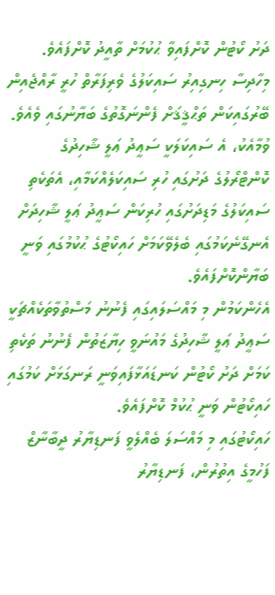ދަށު ކޯޓުން ކޮށްފައިވާ ޙުކުމަށް ތާއީދު ކޮށްފައެވެ.
މިހާދިސާ ހިނގިއިރު ސައިކަލުގެ ވެރިފަރާތް ހުރީ ރާއްޖެއިން ބޭރުގައިކަން ތަޙްޤީޤަށް ފެންނަގޮތުގެ ބަޔާނުގައި ވެއެވެ. ވުމާއެކު، އެ ސައިކަލަކީ ސަޢީދު ޢަލީ ޝާހިދުގެ ކޮންޓްރޯލުގެ ދަށުގައި ހުރި ސައިކަލެއްކަމާއި، އެތަކެތި ސައިކަލުގެ މަޑިދަށުގައި ހުރިކަން ސަޢީދު ޢަލީ ޝާހިދަށް އެނގޭނެކަމުގައި ބެލެވޭކަމަށް ހައިކޯޓުގެ ޙުކުމުގައި ވަނީ ބަޔާންކޮށްފައެވެ.
އެހެންކަމުން މި މައްސަލައިގައި ފެނުނު މަސްތުވާތަކެއްޗަކީ ސަޢީދު ޢަލީ ޝާހިދުގެ މައުނަވީ ހިޔާޒަތުން ފެނުނު ތަކެތި ކަމަށް ދަށު ކޯޓުން ކަނޑައަޅާފައިވަނީ ރަނގަޅަށް ކަމުގައި ހައިކޯޓުން ވަނީ ޙުކުމް ކޮށްފައެވެ.
ހައިކޯޓުގައި މި މައްސަލަ ބެއްލެވީ ފަނޑިޔާރު ދީބާނާޒް ފަހުމީގެ އިތުރުން، ފަނޑިޔާރު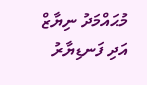މުޙައްމަދު ނިޔާޒް އަދި ފަނޑިޔާރު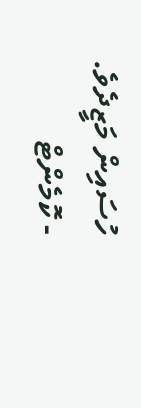ހުސައިން މަޒީދެވެ.
- ކޮމެންޓް